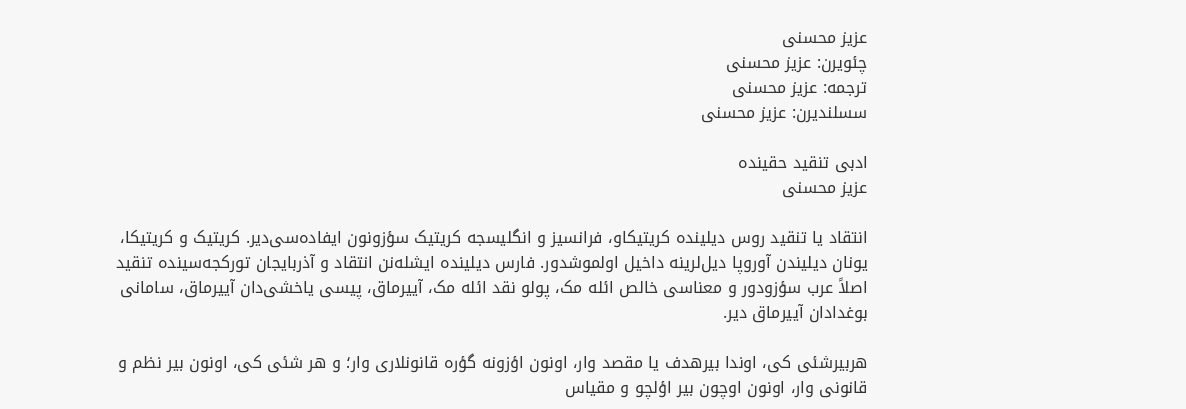عزیز محسنی
چئویرن: عزیز محسنی
ترجمه: عزیز محسنی
سسلندیرن: عزیز محسنی

ادبی تنقید حقینده
عزیز محسنی

انتقاد یا تنقید روس دیلینده کریتیکاو، فرانسیز و انگلیسجه کریتیک سؤزونون ایفاده‌سی‌دیر. کریتیک و کریتیکا، یونان دیلیندن آوروپا دیل‌لرینه داخیل اولموشدور. فارس دیلینده ایشله‌نن انتقاد و آذربایجان تورکجه‌سینده تنقید اصلاً عرب سؤزودور و معناسی خالص ائله مک، پولو نقد ائله مک، آییرماق، پیسی یاخشی‌دان آییرماق، سامانی بوغدادان آییرماق دیر.

هربیرشئی کی، اوندا بیرهدف یا مقصد وار، اونون اؤزونه گؤره قانونلاری وار؛ و هر شئی کی، اونون بیر نظم و قانونی وار، اونون اوچون بیر اؤلچو و مقیاس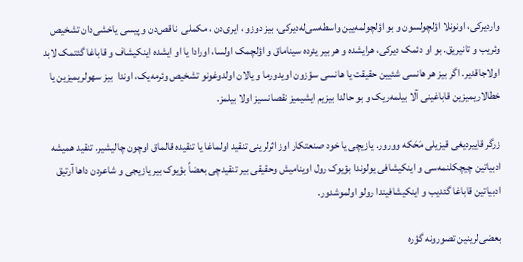واردیرکی، اونونلا اؤلچولسون و بو اؤلچولمه‌یین واسطه‌سی‌له‌دیرکی، بیز دوزو ، ایری‌دن ، مکملی  ناقص‌دن و پیسی یاخشی‌دان تشخیص وئریب و تانیریق. بو او دئمک دیرکی، هرایشده و هر بیر یئرده سیناماق و اؤلچمک اولسا، اورادا یا او ایشده اینکیشاف و قاباغا گئتمک لابد اولاجاقدیر. اگر بیز هر هانسی شئیین حقیقت یا هانسی سؤزون اویدورما و یالان اولدوغونو تشخیص وئرمه‌یک، اوندا  بیز سهولریمیزین یا خطالاریمیزین قاباغینی آلا بیلمه‌ریک و بو حالدا بیزیم ایشیمیز نقصانسیز اولا بیلمز.

زرگر قاییردیغی قیزیلی مَحَکه وورور. یازیچی یا خود صنعتکار اوز اثرلرینی تنقید اولماغا یا تنقیده قالماق اوچون چالیشیر. تنقید همیشه ادبیاتین چیچکلنمه‌سی و اینکیشافی یولوندا بؤیوک رول اوینامیش وحقیقی بیر تنقیدچی بعضاً بؤیوک بیر یازیجی و شاعردن داها آرتیق ادبیاتین قاباغا گئدیب و اینکیشافیندا رولو اولموشدور.

بعضی‌لرینین تصورونه گؤره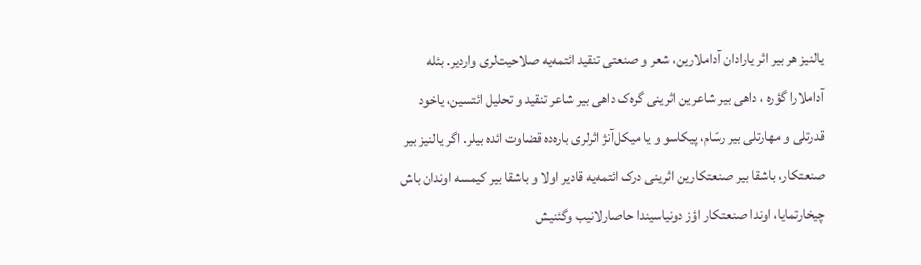یالنیز هر بیر اثر یارادان آداملارین، شعر و صنعتی تنقید ائتمه‌یه صلاحیت‌لری واردیر. بئله آداملارا گؤره ، داهی بیر شاعرین اثرینی گره‌ک داهی بیر شاعر تنقید و تحلیل ائتسین، یاخود قدرتلی و مهارتلی بیر رسّام، پیکاسو و یا میکل‌آنژ اثرلری باره‌ده قضاوت ائده بیلر. اگر یالنیز بیر صنعتکار، باشقا بیر صنعتکارین اثرینی درک ائتمه‌یه قادیر اولا و باشقا بیر کیمسه اوندان باش چیخارتمایا، اوندا صنعتکار اؤز دونیاسیندا حاصارلانیب وگئنیش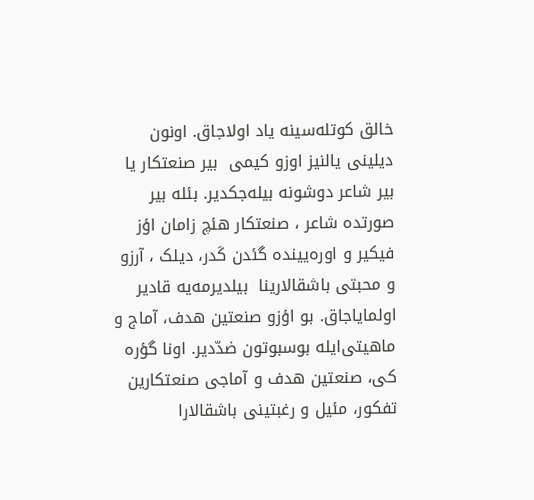خالق کوتله‌سینه یاد اولاجاق. اونون دیلینی یالنیز اوزو کیمی  بیر صنعتکار یا بیر شاعر دوشونه بیله‌جکدیر. بئله بیر صورتده شاعر ، صنعتکار هئچ زامان اؤز فیکیر و اوره‌یینده گئدن کَدر، دیلک ، آرزو و محبتی باشقالارینا  بیلدیرمه‌یه قادیر اولمایاجاق. بو اؤزو صنعتین هدف، آماج و ماهیتی‌ایله بوسبوتون ضدّدیر. اونا گؤره کی، صنعتین هدف و آماجی صنعتکارین تفکور، مئیل و رغبتینی باشقالارا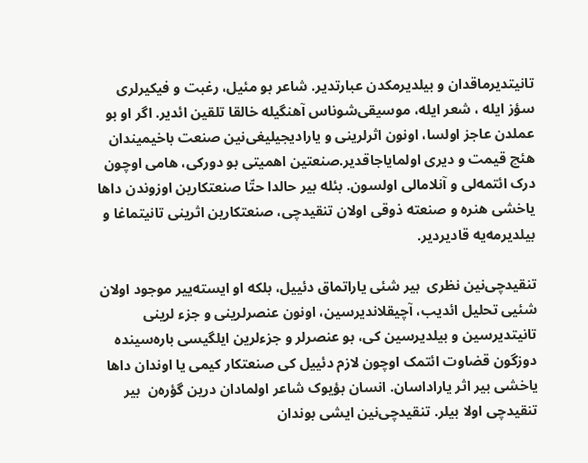تانیتدیرماقدان و بیلدیرمکدن عبارتدیر. شاعر بو مئیل، رغبت و فیکیرلری سؤز ایله ، شعر ایله، موسیقی‌شوناس آهنگیله خالقا تلقین ائدیر. اگر او بو عملدن عاجز اولسا، اونون اثرلرینی و یارادیجیلیغی‌نین صنعت باخیمیندان هئچ قیمت و د‌یری اولمایاجاقدیر.صنعتین اهمیتی بو دورکی، هامی اوچون درک ائتمه‌لی و آنلامالی اولسون. بئله بیر حالدا حتّا صنعتکارین اوزوندن داها یاخشی هنره و صنعته ذوقی اولان تنقیدچی، صنعتکارین اثرینی تانیتماغا و بیلدیرمه‌یه قادیردیر.

تنقیدچی‌نین نظری  بیر شئی یاراتماق دئییل، بلکه او ایسته‌ییر موجود اولان شئیی تحلیل ائدیب، آچیقلاندیرسین، اونون عنصرلرینی و جزء لرینی تانیتدیرسین و بیلدیرسین کی، بو عنصرلر و جزءلرین ایلگیسی باره‌سینده دوزگون قضاوت ائتمک اوچون لازم دئییل کی صنعتکار کیمی یا اوندان داها یاخشی بیر اثر یاراداسان. انسان بؤیوک شاعر اولمادان درین گؤره‌ن  بیر تنقیدچی اولا بیلر. تنقیدچی‌نین ایشی بوندان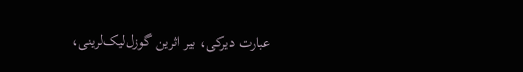عبارت دیرکی، بیر اثرین گوزل‌لیک‌لرینی،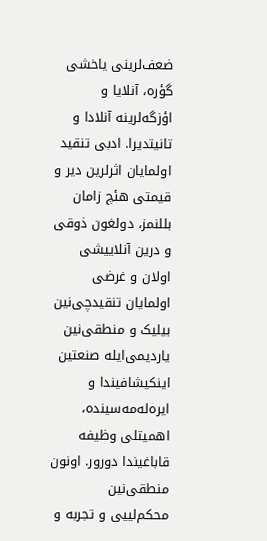ضعف‌لرینی یاخشی گؤره، آنلایا و اؤزگه‌لرینه آنلادا و تانیتدیرا. ادبی تنقید اولمایان اثرلرین د‌یر و قیمتی هئچ زامان بللنمز، دولغون ذوقی و درین آنلاییشی اولان و غرضی اولمایان تنقیدچی‌نین بیلیک و منطقی‌نین یاردیمی‌ایله صنعتین اینکیشافیندا و ایره‌له‌مه‌سینده، اهمیتلی وظیفه قاباغیندا دورور. اونون منطقی‌نین محکم‌لییی و تجربه و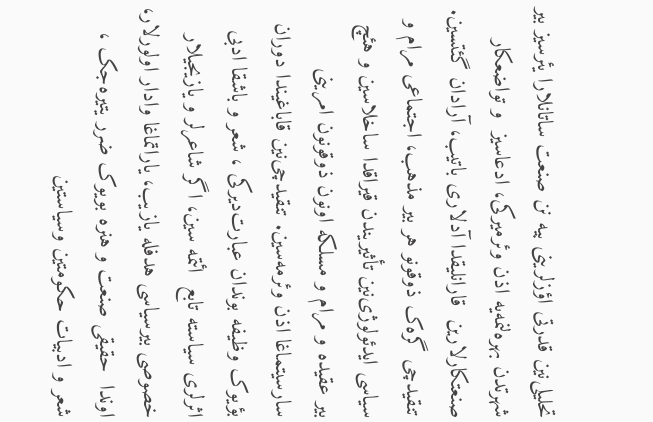تحلیلی‌نین قدرتی اؤزلرینی بیه نن صنعت ساتانلارا یئرسیز بیر شهرتدن بهره‌لنمه‌یه اذن وئرمیرکی، ادعاسیز  و تواضعکار صنعتکارلارین  قارانلیقدا آدلاری باتیب، آرادان گئتسین.
تنقیدچی گره‌ک ذوقونو هر بیر مذهب، اجتماعی مرام و سیاسی اید‌ئولوژی‌نین تأثیریندن قیراقدا ساخلاسین و هئچ بیر عقیده و مرام و مسلکه اونون ذوقونون امرینی سارسیتماغا اذن وئرمه‌سین. تنقید‌چی‌نین قاباغیندا دوران بؤیوک وظیفه بوندان عبارت‌دیرکی ، شعر و باشقا ادبی اثرلری سیاسته تابع  ائتمه سین، اگر شاعرلر و یازیجیلار خصوصی بیرسیاسی هدفله یازیب، یاراتماغا وادار اولورلار، اوندا  حقیقی صنعت و هنره بویوک ضرر یتیره‌جک ، شعر و ادبیات حکومتین وسیاستین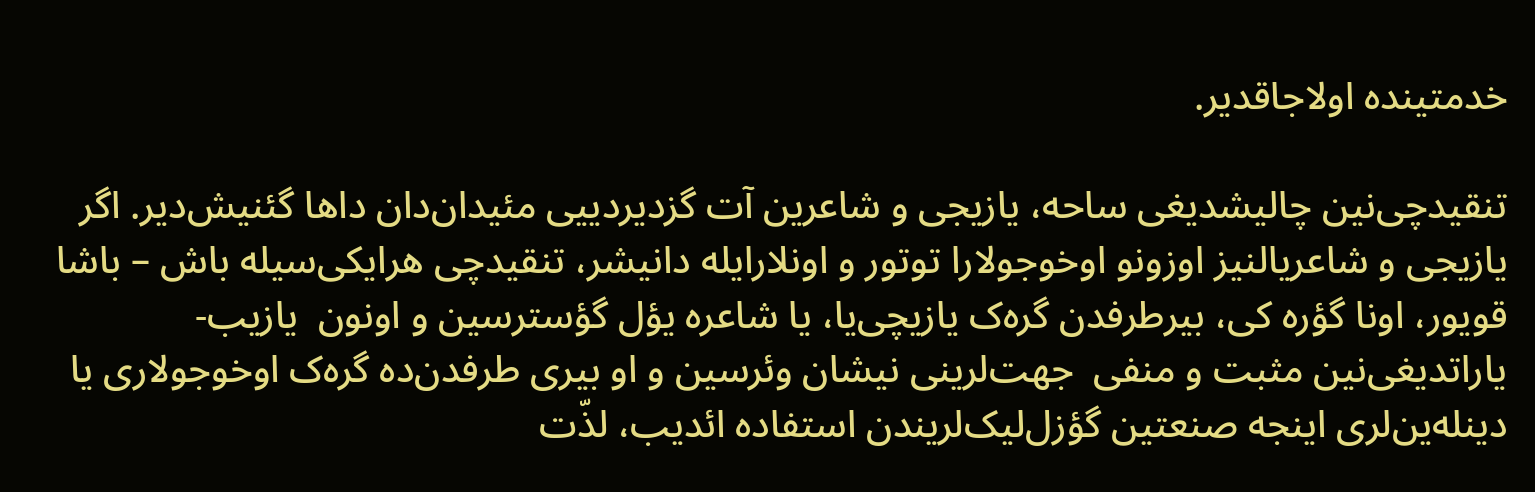خدمتینده اولاجاقدیر.

تنقیدچی‌نین چالیشدیغی ساحه، یازیجی و شاعرین آت گزدیردییی مئیدان‌دان داها گئنیش‌دیر. اگر یازیجی و شاعریالنیز اوزونو اوخوجولارا توتور و اونلارایله دانیشر، تنقیدچی هرایکی‌سیله باش – باشا قویور، اونا گؤره کی، بیرطرفدن گره‌ک یازیچی‌یا، یا شاعره یؤل گؤسترسین و اونون  یازیب- یاراتدیغی‌نین مثبت و منفی  جهت‌لرینی نیشان وئرسین و او بیری طرفدن‌ده گره‌ک اوخوجولاری یا دینله‌ین‌لری اینجه صنعتین گؤزل‌لیک‌لریندن استفاده ائدیب، لذّت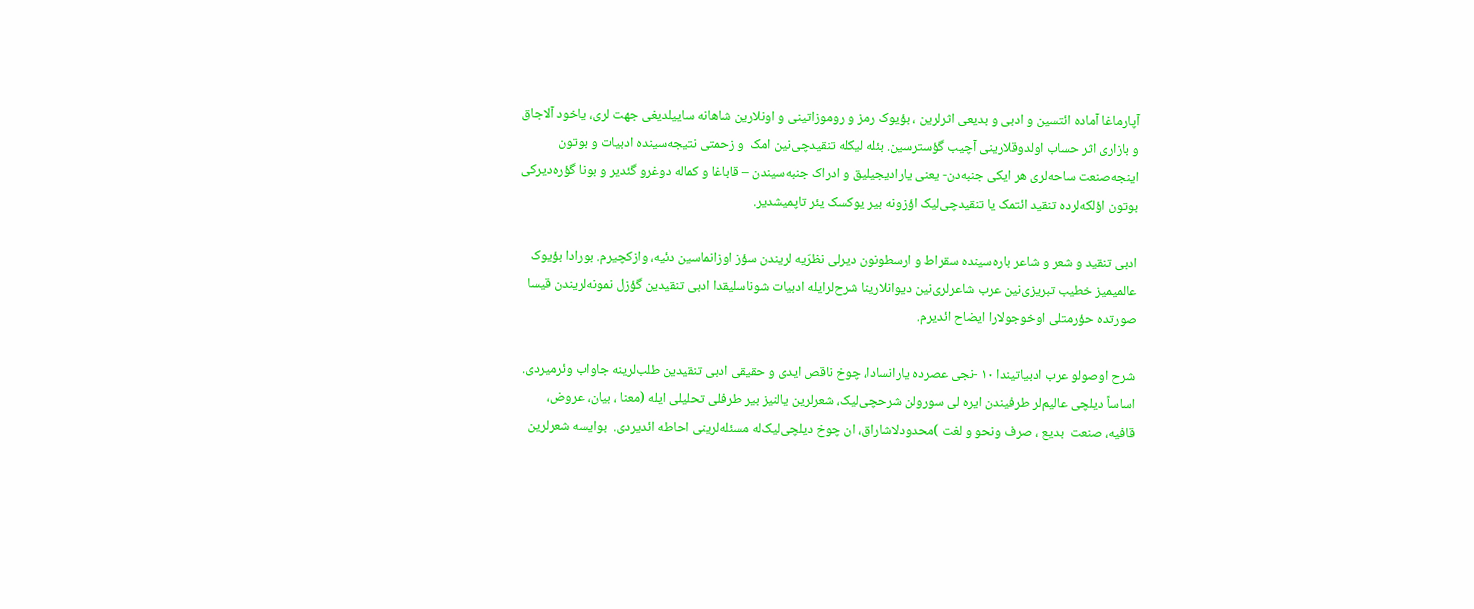آپارماغا آماده ائتسین و ادبی و بدیعی اثرلرین ، بؤیوک رمز و روموزاتینی و اونلارین شاهانه ساییلدیغی جهت لری، یاخود آلاجاق  و بازاری اثر حساب اولدوقلارینی آچیب گؤسترسین. بئله لیکله تنقیدچی‌نین امک  و زحمتی نتیجه‌سینده ادبیات و بوتون اینجه‌صنعت ساحه‌لری هر ایکی جنبه‌دن- یعنی یارادیجیلیق و ادراک جنبه‌سیندن – قاباغا و کماله دوغرو گئدیر و بونا گؤره‌دیرکی بوتون اؤلکه‌لرده تنقید ائتمک یا تنقیدچی‌لیک اؤزونه بیر یوکسک یئر تاپمیشدیر.

ادبی تنقید و شعر و شاعر باره‌سینده سقراط و ارسطونون دیرلی نظرّیه لریندن سؤز اوزانماسین دئیه، وازکچیرم. بورادا بؤیوک عالمیمیز خطیب تبریزی‌نین عرب شاعرلری‌نین دیوانلارینا شرح‌لرایله ادبیات شوناسلیقدا ادبی تنقیدین گؤزل نمونه‌لریندن قیسا صورتده حؤرمتلی اوخوجولارا ایضاح ائدیرم.

شرح اوصولو عرب ادبیاتیندا ۱۰ -نجی عصرده یارانسادا، چوخ ناقص ایدی و حقیقی ادبی تنقیدین طلب‌لرینه جاواب وئرمیردی. اساساً دیلچی عالیم‌لر طرفیندن ایره لی سورولن شرحچی‌لیک، شعرلرین یالنیز بیر طرفلی تحلیلی ایله (معنا ، بیان، عروض، قافیه، صنعت  بدیع ، صرف ونحو و لغت )محدودلاشاراق، ان چوخ دیلچی‌لیک‌له مسئله‌لرینی احاطه ائدیردی.  بوایسه شعرلرین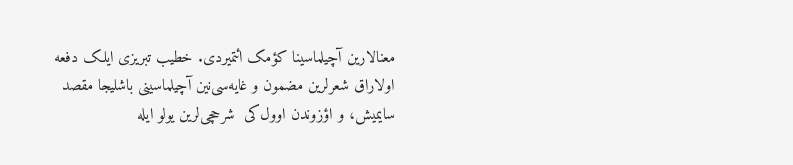معنالارین آچیلماسینا کؤمک ائتمیردی. خطیب تبریزی ایلک دفعه اولاراق شعرلرین مضمون و غایه‌سی‌نین آچیلماسینی باشلیجا مقصد سایمیش، و اؤزوندن اوول‌کی  شرحچی‌لرین یولو ایله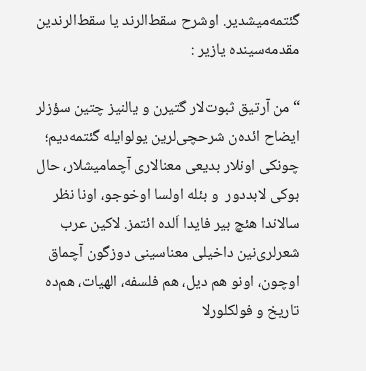گئتمه‌میشدیر. اوشرح سقط‌الرند یا سقط‌الرندین مقدمه‌سینده یازیر :

“من آرتیق ثبوت‌لار گتیرن و یالنیز چتین سؤزلر ایضاح ائده‌ن شرحچی‌لرین یولوایله گئتمه‌دیم؛ چونکی اونلار بدیعی معنالاری آچمامیشلار، حال بوکی لابددور  و بئله اولسا اوخوجو، اونا نظر سالاندا هئچ بیر فایدا اَلده ائتمز. لاکین عرب شعرلری‌نین داخیلی معناسینی دوزگون آچماق اوچون، اونو هم دیل، هم فلسفه، الهیات، هم‌ده تاریخ و فولکلورلا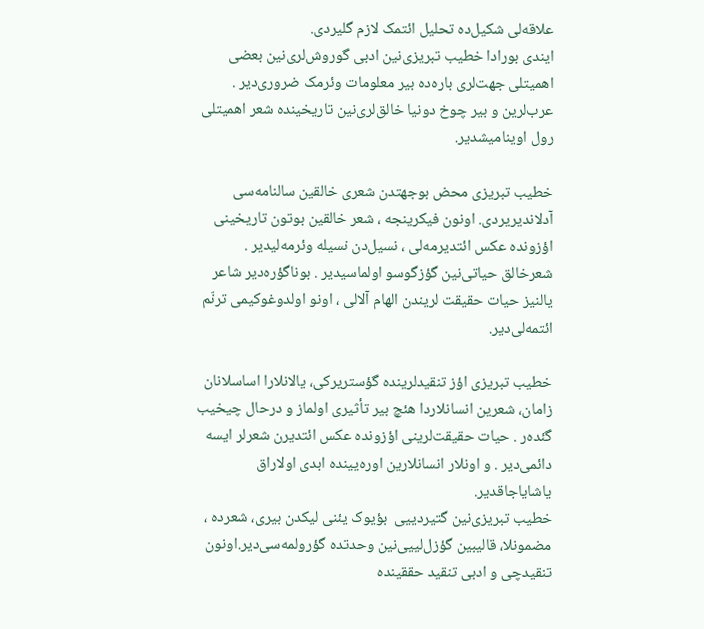علاقه‌لی شکیل‌ده تحلیل ائتمک لازم گلیردی.
ایندی بورادا خطیب تبریزی‌نین ادبی گوروش‌لری‌نین بعضی اهمیتلی جهت‌لری باره‌ده بیر معلومات وئرمک ضروری‌دیر . عرب‌لرین و بیر چوخ دونیا خالق‌لری‌نین تاریخینده شعر اهمیتلی رول اوینامیشدیر.

خطیب تبریزی محض بوجهتدن شعری خالقین سالنامه‌سی آدلاندیریردی. اونون فیکرینجه ، شعر خالقین بوتون تاریخینی اؤزونده عکس ائتدیرمه‌لی ، نسیل‌دن نسیله وئرمه‌لیدیر . شعرخالق حیاتی‌نین گؤزگوسو اولماسیدیر . بوناگؤره‌دیر شاعر یالنیز حیات حقیقت لریندن الهام آلالی ، اونو اولدوغوکیمی ترنّم ائتمه‌لی‌دیر.

خطیب تبریزی اؤز تنقیدلرینده گؤستریرکی، یالانلارا اساسلانان زامان، شعرین انسانلاردا هئچ بیر تأثیری اولماز و درحال چیخیب گئده‌ر . حیات حقیقت‌لرینی اؤزونده عکس ائتدیرن شعرلر ایسه دائمی‌دیر . و اونلار انسانلارین اوره‌یینده ابدی اولاراق یاشایاجاقدیر.
خطیب تبریزی‌نین گتیردییی  بؤیوک یئنی لیکدن بیری، شعرده ، مضمونلا، قالیبین گؤزل‌لییی‌نین وحدتده گؤرولمه‌سی‌دیر.اونون تنقیدچی و ادبی تنقید حققینده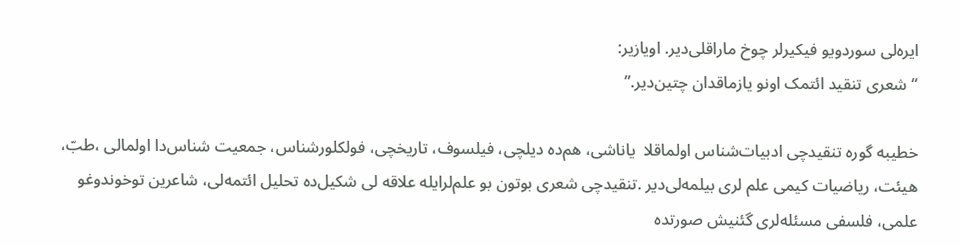ایره‌لی سوردویو فیکیرلر چوخ ماراقلی‌دیر. اویازیر:
“شعری تنقید ائتمک اونو یازماقدان چتین‌دیر.”

خطیبه گوره تنقیدچی ادبیات‌شناس اولماقلا  یاناشی، هم‌ده دیلچی، فیلسوف، تاریخچی، فولکلورشناس، جمعیت شناس‌دا اولمالی ،طبّ، هیئت، ریاضیات کیمی علم لری بیلمه‌لی‌دیر .تنقیدچی شعری بوتون بو علم‌لرایله علاقه لی شکیل‌ده تحلیل ائتمه‌لی، شاعرین توخوندوغو علمی، فلسفی مسئله‌لری گئنیش صورتده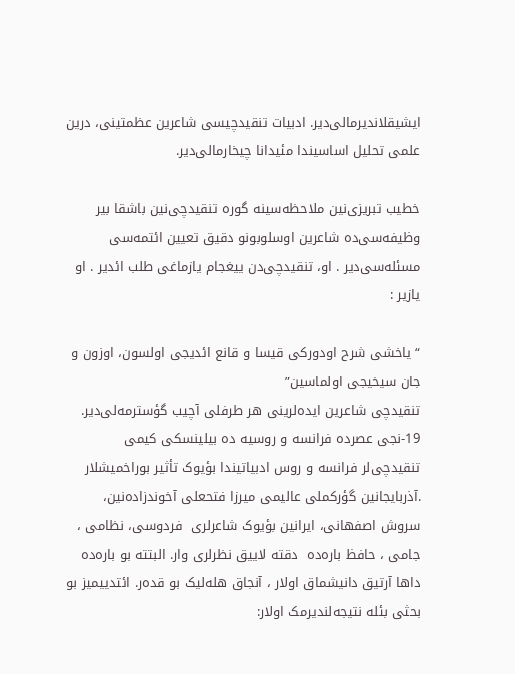ایشیقلاندیرمالی‌دیر. ادبیات تنقیدچیسی شاعرین عظمتینی، درین علمی تحلیل اساسیندا مئیدانا چیخارمالی‌دیر.

خطیب تبریزی‌نین ملاحظه‌سینه گوره تنقیدچی‌نین باشقا بیر وظیفه‌سی‌ده شاعرین اوسلوبونو دقیق تعیین ائتمه‌سی مسئله‌سی‌دیر . او، تنقیدچی‌دن ییغجام یازماغی طلب ائدیر . او یازیر :

“یاخشی شرح اودورکی قیسا و قانع ائدیجی اولسون، اوزون و جان سیخیجی اولماسین”
تنقیدچی شاعرین ایده‌لرینی هر طرفلی آچیب گؤسترمه‌لی‌دیر.
19-نجی عصرده فرانسه و روسیه ده بیلینسکی کیمی تنقیدچی‌لر فرانسه و روس ادبیاتیندا بؤیوک تأثیر بوراخمیشلار .آذربایجانین گؤرکملی عالیمی میرزا فتحعلی آخوندزاده‌‌نین، سروش اصفهانی، ایرانین بؤیوک شاعرلری  فردوسی، نظامی ، جامی ، حافظ باره‌ده  دقته لاییق نظرلری وار. البتته بو باره‌ده داها آرتیق دانیشماق اولار ، آنجاق هله‌لیک بو قده‌ر. ائتدییمیز بو بحثی بئله نتیجه‌لندیرمک اولار: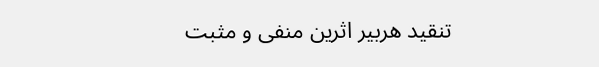تنقید هربیر اثرین منفی و مثبت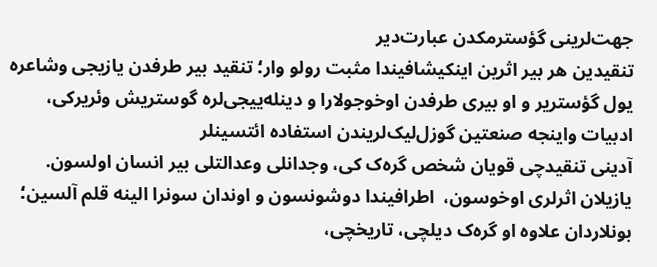جهت‌لرینی گؤسترمکدن عبارت‌دیر
تنقیدین هر بیر اثرین اینکیشافیندا مثبت رولو وار؛ تنقید بیر طرفدن یازیجی وشاعره یول گؤستریر و او بیری طرفدن اوخوجولارا و دینله‌ییجی‌لره گوستریش وئریرکی، ادبیات واینجه صنعتین گوزل‌لیک‌لریندن استفاده ائتسینلر
آدینی تنقیدچی قویان شخص گره‌ک کی، وجدانلی وعدالتلی بیر انسان اولسون. یازیلان اثرلری اوخوسون،  اطرافیندا دوشونسون و اوندان سونرا الینه قلم آلسین؛
بونلاردان علاوه او گره‌ک دیلچی، تاریخچی،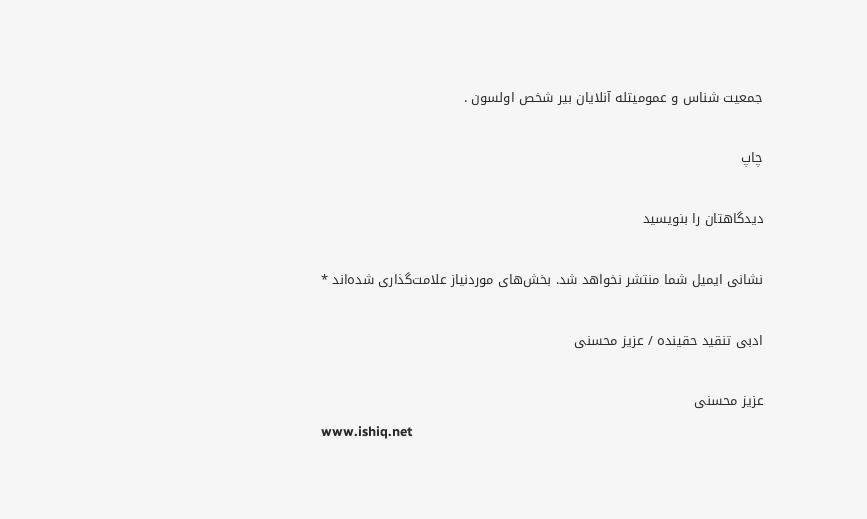جمعیت شناس و عمومیتله آنلایان بیر شخص اولسون .

چاپ

دیدگاهتان را بنویسید

نشانی ایمیل شما منتشر نخواهد شد. بخش‌های موردنیاز علامت‌گذاری شده‌اند *

ادبی تنقید حقینده / عزیز محسنی

عزیز محسنی
www.ishiq.net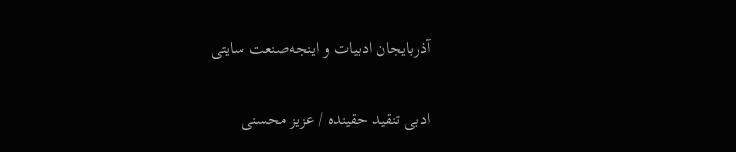آذربایجان ادبیات و اینجه‌صنعت سایتی

ادبی تنقید حقینده / عزیز محسنی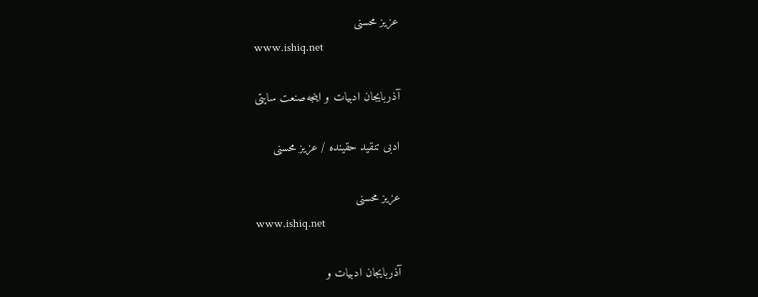عزیز محسنی
www.ishiq.net

آذربایجان ادبیات و اینجه‌صنعت سایتی

ادبی تنقید حقینده / عزیز محسنی

عزیز محسنی
www.ishiq.net

آذربایجان ادبیات و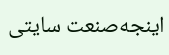اینجه‌صنعت سایتی